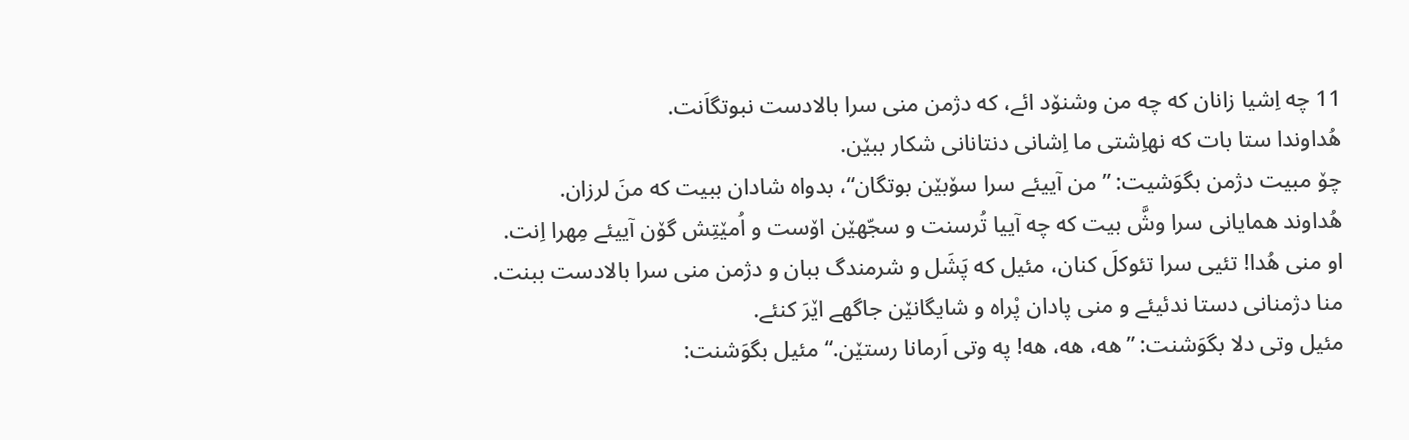11 چه اِشیا زانان که چه من وشنۆد ائے، که دژمن منی سرا بالادست نبوتگاَنت.
هُداوندا ستا بات که نهاِشتی ما اِشانی دنتانانی شکار ببێن.
چۆ مبیت دژمن بگوَشیت: ”من آییئے سرا سۆبێن بوتگان“، بدواه شادان ببیت که منَ لرزان.
هُداوند همایانی سرا وشَّ بیت که چه آییا تُرسنت و سجّهێن اۆست و اُمێتِش گۆن آییئے مِهرا اِنت.
او منی هُدا! تئیی سرا تئوکلَ کنان، مئیل که پَشَل و شرمندگ ببان و دژمن منی سرا بالادست ببنت.
منا دژمنانی دستا ندئیئے و منی پادان پْراه و شایگانێن جاگهے اێرَ کنئے.
مئیل وتی دلا بگوَشنت: ”هه، هه، هه! په وتی اَرمانا رستێن.“ مئیل بگوَشنت: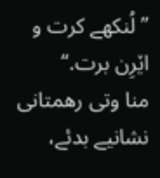”لُنکهے کرت و اێرِن برت.“
منا وتی رهمتانی نشانیے بدئے،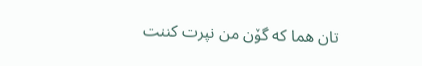تان هما که گۆن من نپرت کننت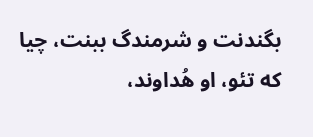بگندنت و شرمندگ ببنت، چیا که تئو، او هُداوند،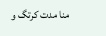منا مدت کرتگ و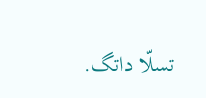تسلّا داتگ.